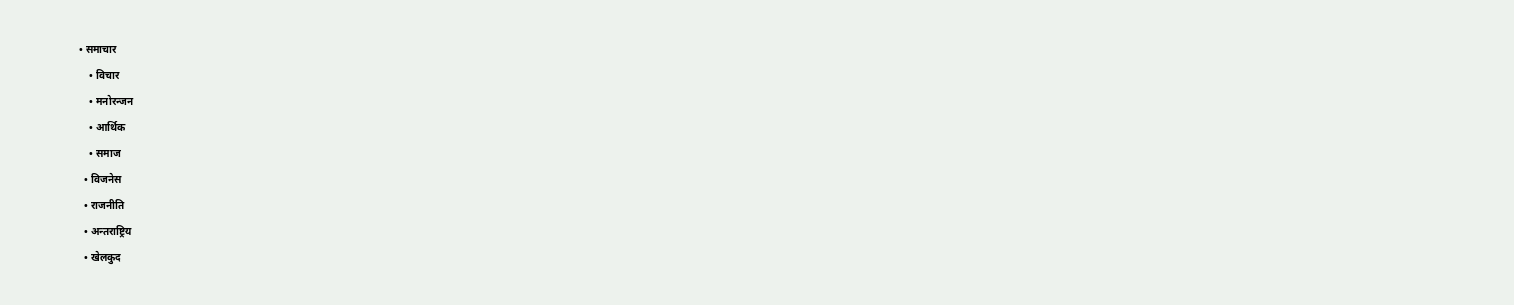• समाचार
    • विचार
    • मनोरन्जन
    • आर्थिक
    • समाज
  • विजनेस
  • राजनीति
  • अन्तराष्ट्रिय
  • खेलकुद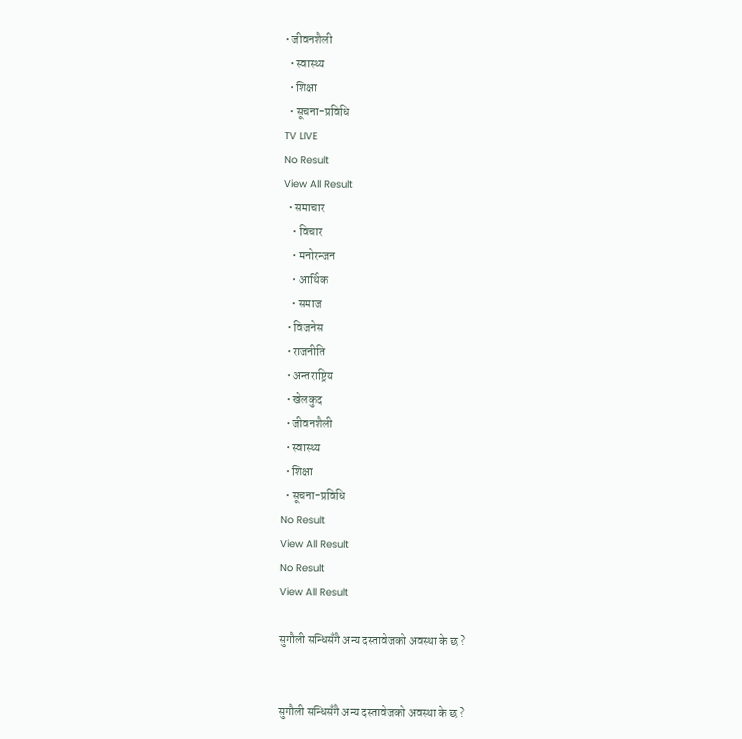• जीवनशैली
  • स्वास्थ्य
  • शिक्षा
  • सूचना-प्रविधि
TV LIVE
No Result
View All Result
  • समाचार
    • विचार
    • मनोरन्जन
    • आर्थिक
    • समाज
  • विजनेस
  • राजनीति
  • अन्तराष्ट्रिय
  • खेलकुद
  • जीवनशैली
  • स्वास्थ्य
  • शिक्षा
  • सूचना-प्रविधि
No Result
View All Result
No Result
View All Result

सुगौली सन्धिसँगै अन्य दस्तावेजको अवस्था के छ ?


सुगौली सन्धिसँगै अन्य दस्तावेजको अवस्था के छ ?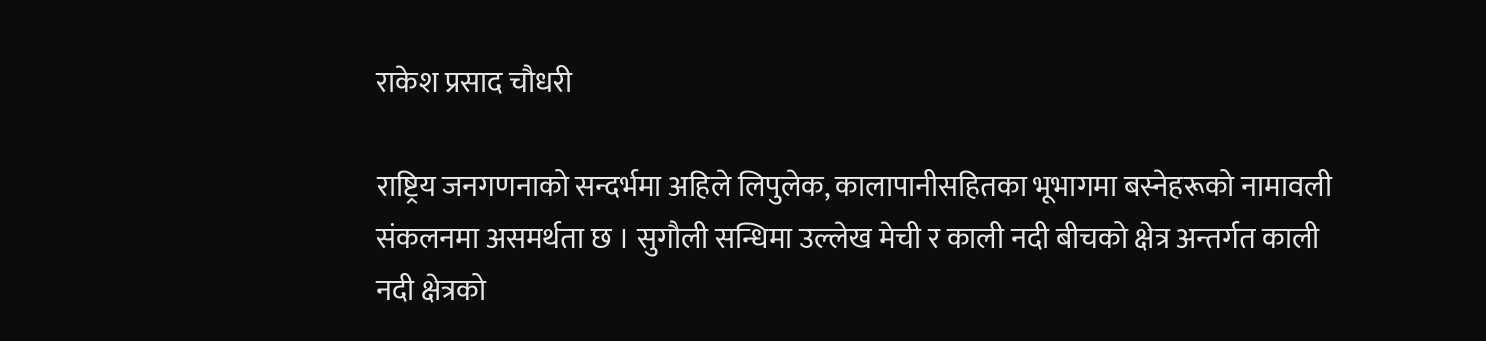राकेश प्रसाद चौधरी

राष्ट्रिय जनगणनाको सन्दर्भमा अहिले लिपुलेक, कालापानीसहितका भूभागमा बस्नेहरूको नामावली संकलनमा असमर्थता छ । सुगौली सन्धिमा उल्लेख मेची र काली नदी बीचको क्षेत्र अन्तर्गत काली नदी क्षेत्रको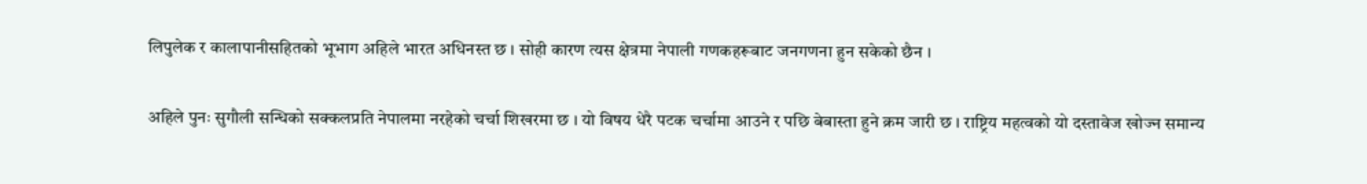लिपुलेक र कालापानीसहितको भूभाग अहिले भारत अधिनस्त छ । सोही कारण त्यस क्षेत्रमा नेपाली गणकहरूबाट जनगणना हुन सकेको छैन ।

अहिले पुनः सुगौली सन्धिको सक्कलप्रति नेपालमा नरहेको चर्चा शिखरमा छ । यो विषय धेरै पटक चर्चामा आउने र पछि बेबास्ता हुने क्रम जारी छ । राष्ट्रिय महत्वको यो दस्तावेज खोज्न समान्य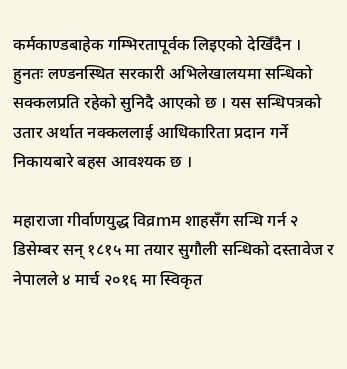कर्मकाण्डबाहेक गम्भिरतापूर्वक लिइएको देखिँदैन । हुनतः लण्डनस्थित सरकारी अभिलेखालयमा सन्धिको सक्कलप्रति रहेको सुनिदै आएको छ । यस सन्धिपत्रको उतार अर्थात नक्कललाई आधिकारिता प्रदान गर्ने निकायबारे बहस आवश्यक छ ।

महाराजा गीर्वाणयुद्ध विव्रmम शाहसँग सन्धि गर्न २ डिसेम्बर सन् १८१५ मा तयार सुगौली सन्धिको दस्तावेज र नेपालले ४ मार्च २०१६ मा स्विकृत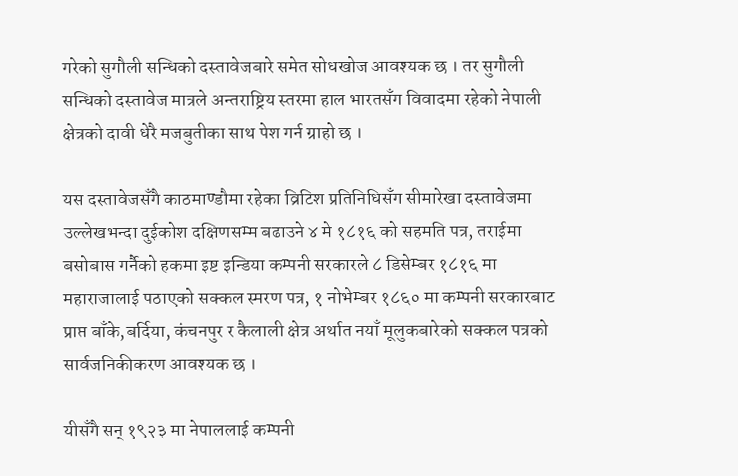गरेको सुगौली सन्धिको दस्तावेजबारे समेत सोधखोज आवश्यक छ । तर सुगौली सन्धिको दस्तावेज मात्रले अन्तराष्ट्रिय स्तरमा हाल भारतसँग विवादमा रहेको नेपाली क्षेत्रको दावी धेरै मजबुतीका साथ पेश गर्न ग्राहो छ ।

यस दस्तावेजसँगै काठमाण्डौमा रहेका व्रिटिश प्रतिनिधिसँग सीमारेखा दस्तावेजमा उल्लेखभन्दा दुईकोश दक्षिणसम्म बढाउने ४ मे १८१६ को सहमति पत्र, तराईमा बसोबास गर्नैको हकमा इष्ट इन्डिया कम्पनी सरकारले ८ डिसेम्बर १८१६ मा महाराजालाई पठाएको सक्कल स्मरण पत्र, १ नोभेम्बर १८६० मा कम्पनी सरकारबाट प्राप्त बाँके,बर्दिया, कंचनपुर र कैलाली क्षेत्र अर्थात नयाँ मूलुकबारेको सक्कल पत्रको सार्वजनिकीकरण आवश्यक छ ।

यीसँगै सन् १९२३ मा नेपाललाई कम्पनी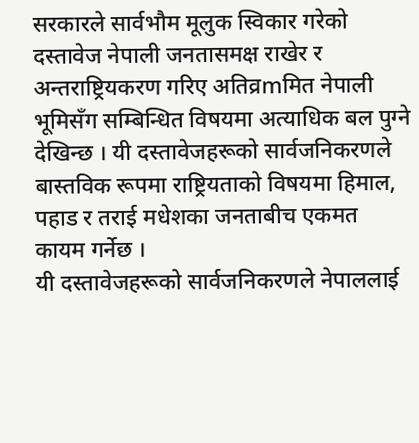सरकारले सार्वभौम मूलुक स्विकार गरेको दस्तावेज नेपाली जनतासमक्ष राखेर र अन्तराष्ट्रियकरण गरिए अतिव्रmमित नेपाली भूमिसँग सम्बिन्धित विषयमा अत्याधिक बल पुग्ने देखिन्छ । यी दस्तावेजहरूको सार्वजनिकरणले बास्तविक रूपमा राष्ट्रियताको विषयमा हिमाल, पहाड र तराई मधेशका जनताबीच एकमत कायम गर्नेछ ।
यी दस्तावेजहरूको सार्वजनिकरणले नेपाललाई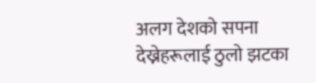अलग देशको सपना देख्नेहरूलाई ठुलो झटका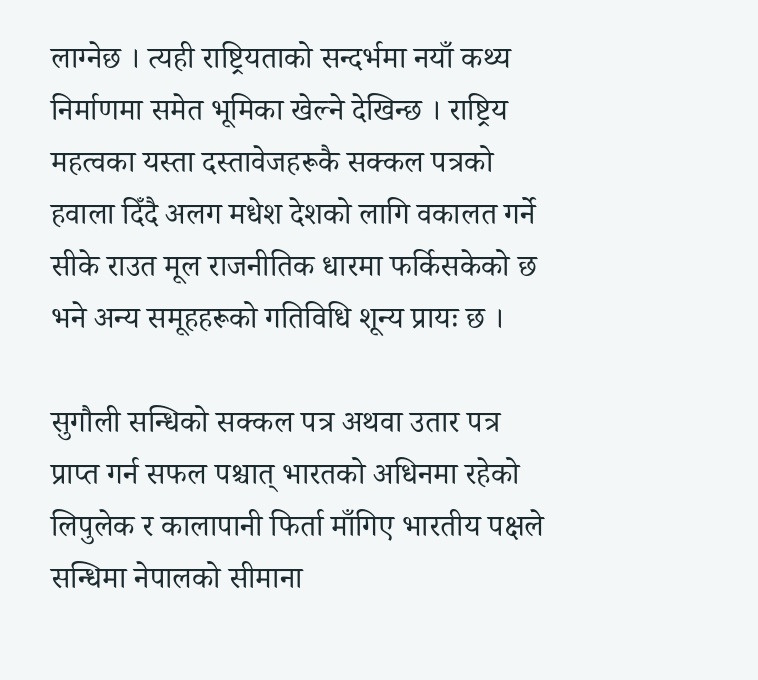लाग्नेछ । त्यही राष्ट्रियताको सन्दर्भमा नयाँ कथ्य निर्माणमा समेत भूमिका खेल्ने देखिन्छ । राष्ट्रिय महत्वका यस्ता दस्तावेजहरूकै सक्कल पत्रको हवाला दिँदै अलग मधेश देशको लागि वकालत गर्ने सीके राउत मूल राजनीतिक धारमा फर्किसकेको छ भने अन्य समूहहरूको गतिविधि शून्य प्रायः छ ।

सुगौली सन्धिको सक्कल पत्र अथवा उतार पत्र प्राप्त गर्न सफल पश्चात् भारतको अधिनमा रहेको लिपुलेक र कालापानी फिर्ता माँगिए भारतीय पक्षले सन्धिमा नेपालको सीमाना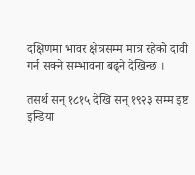दक्षिणमा भावर क्षेत्रसम्म मात्र रहेको दावी गर्न सक्ने सम्भावना बढ्ने देखिन्छ ।

तसर्थ सन् १८१५ देखि सन् १९२३ सम्म इष्ट इन्डिया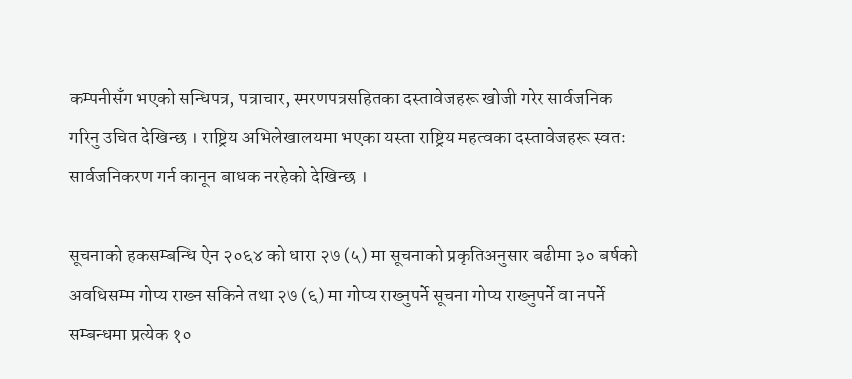कम्पनीसँग भएको सन्धिपत्र, पत्राचार, स्मरणपत्रसहितका दस्तावेजहरू खोजी गरेर सार्वजनिक गरिनु उचित देखिन्छ । राष्ट्रिय अभिलेखालयमा भएका यस्ता राष्ट्रिय महत्वका दस्तावेजहरू स्वतः सार्वजनिकरण गर्न कानून बाधक नरहेको देखिन्छ ।

सूचनाको हकसम्बन्धि ऐन २०६४ को धारा २७ (५) मा सूचनाको प्रकृतिअनुसार बढीमा ३० बर्षको अवधिसम्म गोप्य राख्न सकिने तथा २७ (६) मा गोप्य राख्नुपर्ने सूचना गोप्य राख्नुपर्ने वा नपर्ने सम्बन्धमा प्रत्येक १०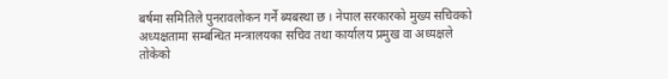बर्षमा समितिले पुनरावलोकन गर्ने ब्यबस्था छ । नेपाल सरकारको मुख्य सचिवको अध्यक्षतामा सम्बन्धित मन्त्रालयका सचिव तथा कार्यालय प्रमुख वा अध्यक्षले तोकेको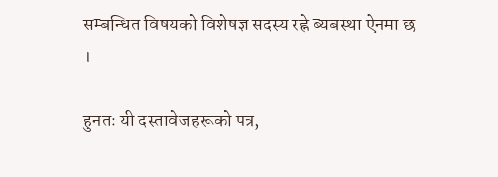सम्बन्धित विषयको विशेषज्ञ सदस्य रह्ने ब्यबस्था ऐनमा छ ।

हुनतः यी दस्तावेजहरूको पत्र,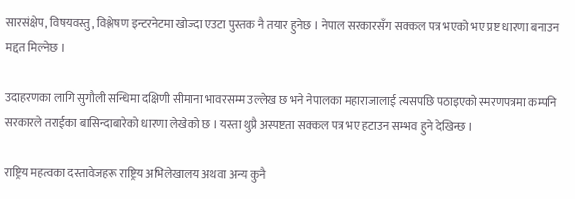सारसंक्षेप, विषयवस्तु, विश्लेषण इन्टरनेटमा खोज्दा एउटा पुस्तक नै तयार हुनेछ । नेपाल सरकारसँग सक्कल पत्र भएको भए प्रष्ट धारणा बनाउन मद्दत मिल्नेछ ।

उदाहरणका लागि सुगौली सन्धिमा दक्षिणी सीमाना भावरसम्म उल्लेख छ भने नेपालका महाराजालाई त्यसपछि पठाइएको स्मरणपत्रमा कम्पनि सरकारले तराईका बासिन्दाबारेको धारणा लेखेको छ । यस्ता थुप्रै अस्पष्टता सक्कल पत्र भए हटाउन सम्भव हुने देखिन्छ ।

राष्ट्रिय महत्वका दस्तावेजहरू राष्ट्रिय अभिलेखालय अथवा अन्य कुनै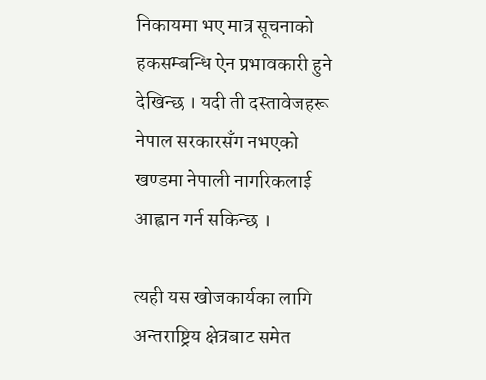निकायमा भए मात्र सूचनाको हकसम्बन्धि ऐन प्रभावकारी हुने देखिन्छ । यदी ती दस्तावेजहरू नेपाल सरकारसँग नभएको खण्डमा नेपाली नागरिकलाई आह्वान गर्न सकिन्छ ।

त्यही यस खोजकार्यका लागि अन्तराष्ट्रिय क्षेत्रबाट समेत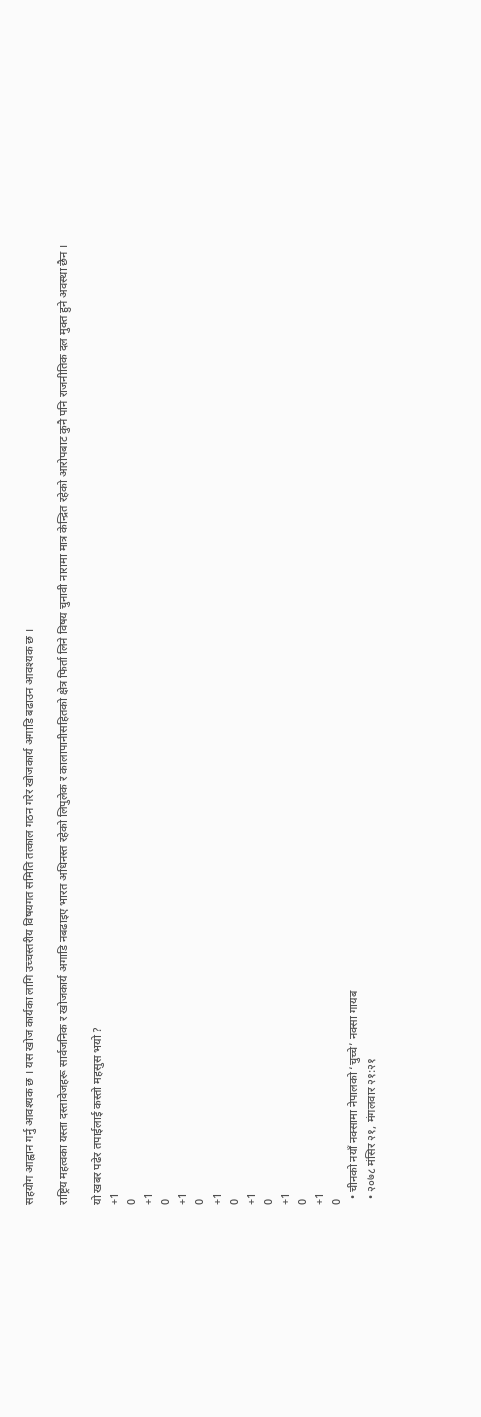सहयोग आह्वान गर्नु आवश्यक छ । यस खोज कार्यका लागि उच्चस्तरीय विषयगत समिति तत्काल गठन गरेर खोजकार्य अगाडि बढाउन आवश्यक छ ।

राष्ट्रिय महत्वका यस्ता दस्तावेजहरू सार्वजनिक र खोजकार्य अगाडि नबढाइए भारत अधिनस्त रहेको लिपुलेक र कालापानीसहितको क्षेत्र फिर्ता लिने विषय चुनावी नारामा मात्र केन्द्रित रहेको आरोपबाट कुनै पनि राजनीतिक दल मुक्त हुने अवस्था छैन ।

यो खबर पढेर तपाईलाई कस्तो महसुस भयो ?
+1
0
+1
0
+1
0
+1
0
+1
0
+1
0
+1
0
  • चीनको नयाँ नक्सामा नेपालको ‘चुच्चे’ नक्सा गायब
  • २०७८ मंसिर २१, मंगलवार २१:२१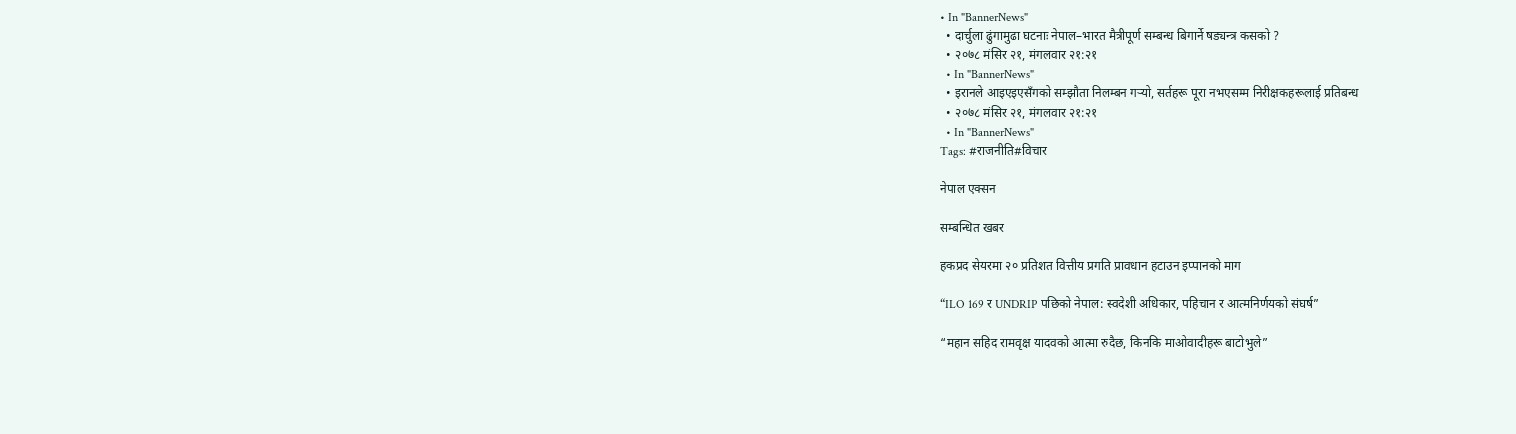• In "BannerNews"
  • दार्चुला ढुंगामुढा घटनाः नेपाल–भारत मैत्रीपूर्ण सम्बन्ध बिगार्ने षड्यन्त्र कसको ?
  • २०७८ मंसिर २१, मंगलवार २१:२१
  • In "BannerNews"
  • इरानले आइएइएसँगको सम्झौता निलम्बन गर्‍यो, सर्तहरू पूरा नभएसम्म निरीक्षकहरूलाई प्रतिबन्ध
  • २०७८ मंसिर २१, मंगलवार २१:२१
  • In "BannerNews"
Tags: #राजनीति#विचार

नेपाल एक्सन

सम्बन्धित खबर

हकप्रद सेयरमा २० प्रतिशत वित्तीय प्रगति प्रावधान हटाउन इप्पानको माग

“ILO 169 र UNDRIP पछिको नेपाल: स्वदेशी अधिकार, पहिचान र आत्मनिर्णयको संघर्ष”

“महान सहिद रामवृक्ष यादवको आत्मा रुदैछ, किनकि माओवादीहरू बाटोभुले”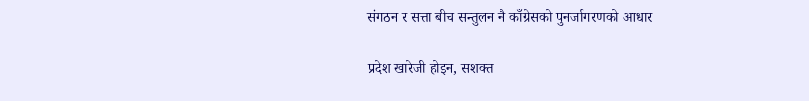संगठन र सत्ता बीच सन्तुलन नै काँग्रेसको पुनर्जागरणको आधार

प्रदेश खारेजी होइन, सशक्त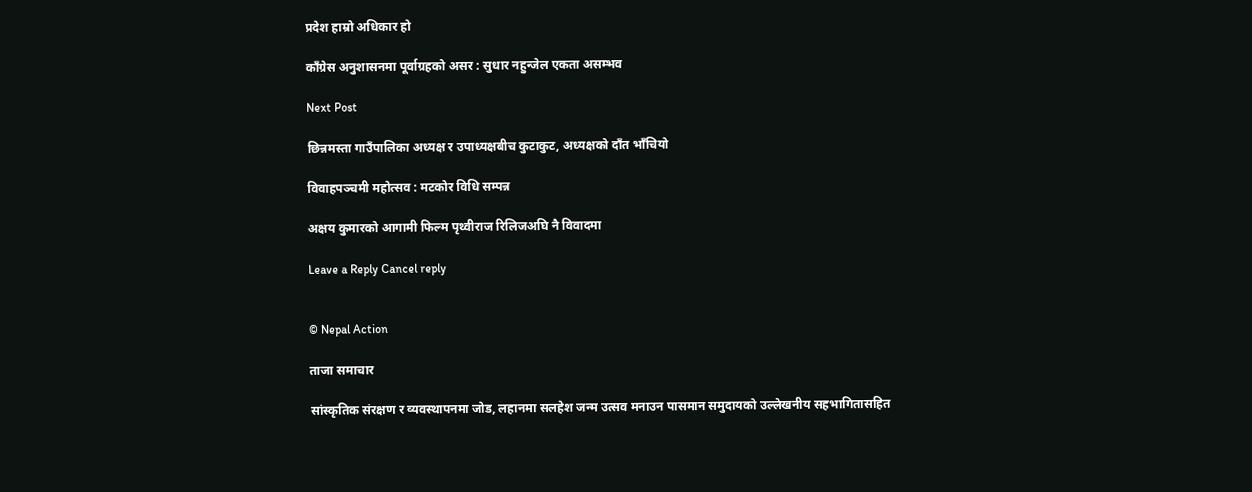प्रदेश हाम्रो अधिकार हो

काँग्रेस अनुशासनमा पूर्वाग्रहको असर : सुधार नहुन्जेल एकता असम्भव

Next Post

छिन्नमस्ता गाउँपालिका अध्यक्ष र उपाध्यक्षबीच कुटाकुट, अध्यक्षको दाँत भाँचियो

विवाहपञ्चमी महोत्सव : मटकोर विधि सम्पन्न

अक्षय कुमारको आगामी फिल्म पृथ्वीराज रिलिजअघि नै विवादमा

Leave a Reply Cancel reply


© Nepal Action

ताजा समाचार

सांस्कृतिक संरक्षण र व्यवस्थापनमा जोड, लहानमा सलहेश जन्म उत्सव मनाउन पासमान समुदायको उल्लेखनीय सहभागितासहित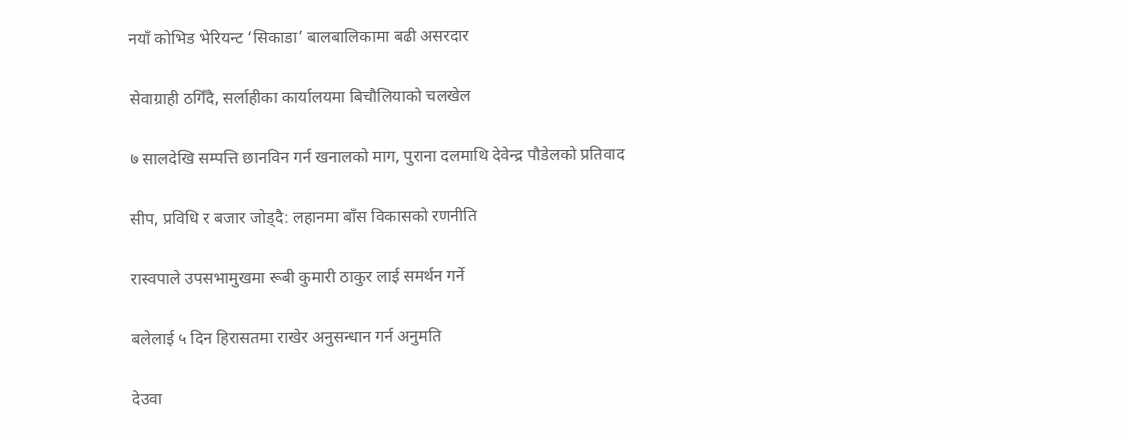नयाँ कोभिड भेरियन्ट ‘सिकाडा’ बालबालिकामा बढी असरदार

सेवाग्राही ठगिँदै, सर्लाहीका कार्यालयमा बिचौलियाको चलखेल

७ सालदेखि सम्पत्ति छानविन गर्न खनालको माग, पुराना दलमाथि देवेन्द्र पौडेलको प्रतिवाद

सीप, प्रविधि र बजार जोड्दै: लहानमा बाँस विकासको रणनीति

रास्वपाले उपसभामुखमा रूबी कुमारी ठाकुर लाई समर्थन गर्ने

बलेलाई ५ दिन हिरासतमा राखेर अनुसन्धान गर्न अनुमति

देउवा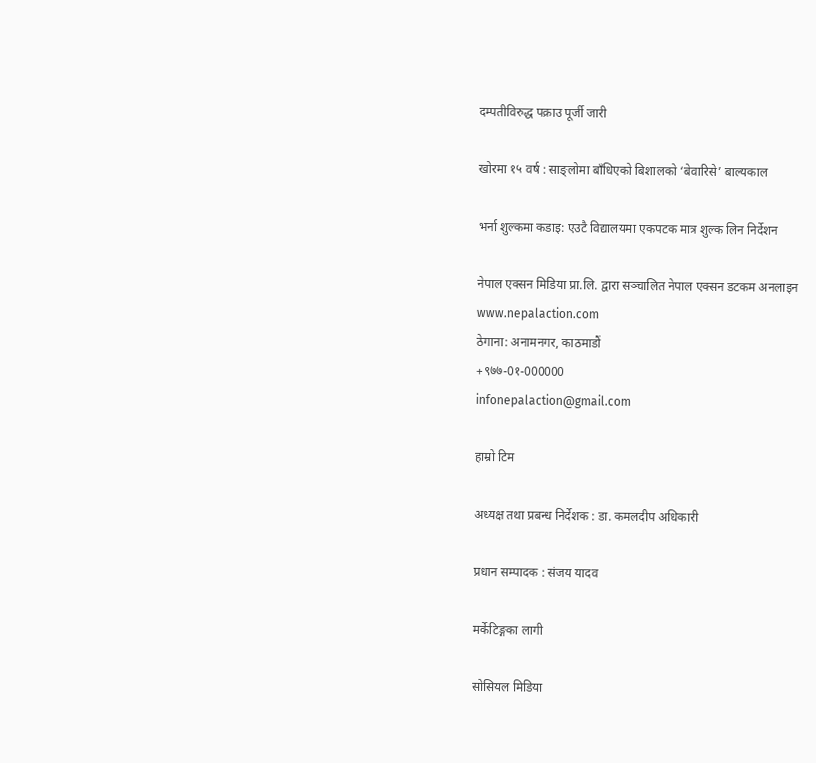दम्पतीविरुद्ध पक्राउ पूर्जी जारी

खोरमा १५ वर्ष : साङ्लोमा बाँधिएको बिशालको ‘बेवारिसे’ बाल्यकाल

भर्ना शुल्कमा कडाइ: एउटै विद्यालयमा एकपटक मात्र शुल्क लिन निर्देशन

नेपाल एक्सन मिडिया प्रा.लि. द्वारा सञ्चालित नेपाल एक्सन डटकम अनलाइन
www.nepalaction.com
ठेगाना: अनामनगर, काठमाडौं
+९७७-0१-000000
infonepalaction@gmail.com

हाम्रो टिम

अध्यक्ष तथा प्रबन्ध निर्देशक : डा. कमलदीप अधिकारी

प्रधान सम्पादक : संजय यादव

मर्केटिङ्गका लागी

सोसियल मिडिया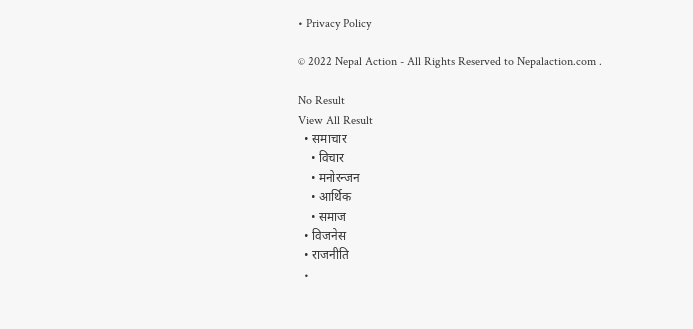• Privacy Policy

© 2022 Nepal Action - All Rights Reserved to Nepalaction.com .

No Result
View All Result
  • समाचार
    • विचार
    • मनोरन्जन
    • आर्थिक
    • समाज
  • विजनेस
  • राजनीति
  •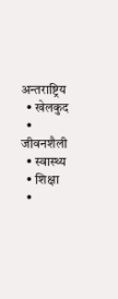अन्तराष्ट्रिय
  • खेलकुद
  • जीवनशैली
  • स्वास्थ्य
  • शिक्षा
  •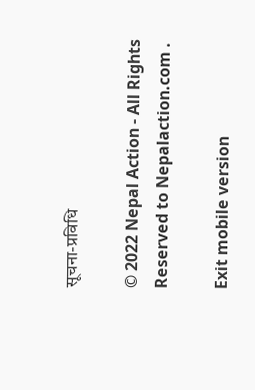सूचना-प्रविधि

© 2022 Nepal Action - All Rights Reserved to Nepalaction.com .

Exit mobile version